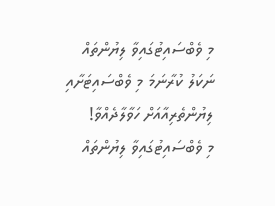މި ވެބްސައިޓުގައިވާ ލިޔުންތައް ނަކަލު ކުރާނަމަ މި ވެބްސައިޓަށާއި ލިޔުންތެރިއާއަށް ހަވާލާދެއްވާ!
މި ވެބްސައިޓުގައިވާ ލިޔުންތައް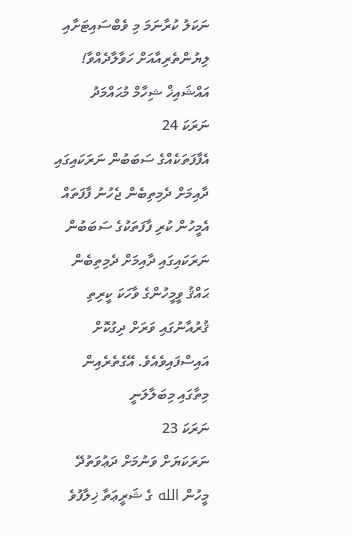ނަކަލު ކުރާނަމަ މި ވެބްސައިޓަށާއި ލިޔުންތެރިއާއަށް ހަވާލާދެއްވާ!
އައްޝައިޚް ޝިހާމް މުޙައްމަދު
ނަރަކަ 24
އެފާފަތަކެއްގެ ސަބަބުން ނަރަކައިގައި ދާއިމަށް ދެމިތިބެން ޖެހުނު ފާފަތައް އެމީހުން ކުރި ފާފަތަކުގެ ސަބަބުން ނަރަކައިގައި ދާއިމަށް ދެމިތިބެން ޙައްޤު ވީމީހުންގެ ވާހަކަ ކީރިތި ޤުރުއާނުގައި ވަރަށް ދިގުކޮށް އައިސްފައިވެއެވެ. އޭގެތެރެއިން މިތާގައި މިބަލާލަނީ
ނަރަކަ 23
ނަރަކަޔަށް ވަނުމަށް ދަޢުވަތުދޭ މީހުން الله ގެ ޝަރީޢަތާ ޚިލާފުވެ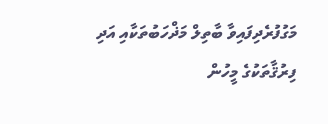މަގުފުރެދިފައިވާ ބާތިލް މަޛްހަބުތަކާއި އަދި ފިރުޤާތަކުގެ މީހުން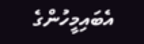އެބައިމީހުންގެ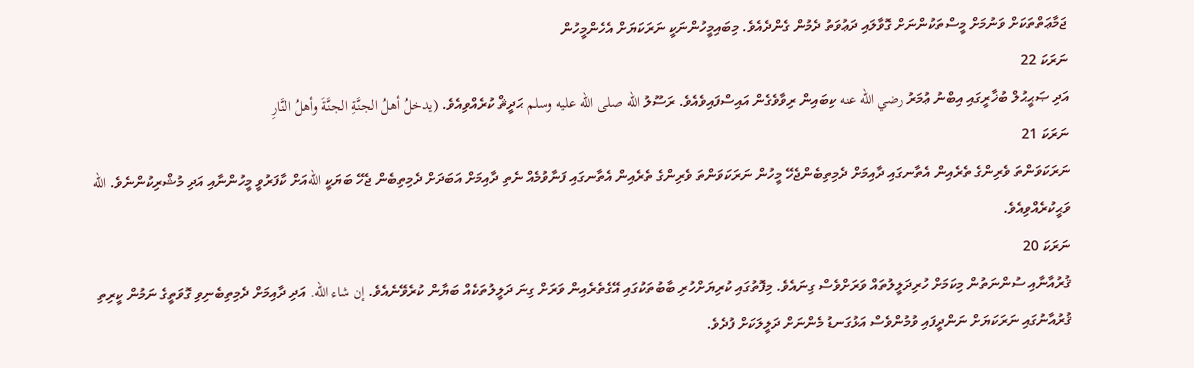ޖަމާޢަތްތަކަށް ވަނުމަށް މީސްތަކުންނަށް ގޮވާލައި ދަޢުވަތު ދެމުން ގެންދެއެވެ. މިބައިމީހުންނަކީ ނަރަކަޔަށް އެހެންމީހުން
ނަރަކަ 22
އަދި ޞަޙީޙުލް ބުޚާރީގައި އިބްނު ޢުމަރު رضي الله عنه ކިބައިން ރިވާވެގެން އައިސްފައިވެއެވެ. ރަސޫލު الله صلى الله عليه وسلم ޙަދީޘް ކުރެއްވިއެވެ. (يدخلُ أهلُ الجنَّةِ الجنَّةَ وأهلُ النَّارِ
ނަރަކަ 21
ނަރަކަވަންތަ ވެރިންގެ ތެރެއިން އެތާނގައި ދާއިމަށް ދެމިތިބެންޖެހޭ މީހުން ނަރަކަވަންތަ ވެރިންގެ ތެރެއިން އެތާނގައި ފަނާވުމެއް ނެތި ދާއިމަށް އަބަދަށް ދެމިތިބެން ޖެހޭ ބަޔަކީ اللهއަށް ކާފަރުވީ މީހުންނާއި އަދި މުޝްރިކުންނެވެ. الله ވަޙީކުރެއްވިއެވެ.
ނަރަކަ 20
ޤުރުއާނާއި ސުންނަތުން މިކަމަށް ހުރިދަލީލުތައް ވަރަށްވެސް ގިނައެވެ. މިފޮތުގައި ކުރިޔަށްހުރި ބާބުތަކުގައި އޭގެތެރެއިން ވަރަށް ގިނަ ދަލީލުތަކެއް ބަޔާން ކުރެވޭނެއެވެ. إن شاء الله. އަދި ދާއިމަށް ދެމިތިބެނިވި ގޮވަތީގެ ނަމުން ކީރިތި ޤުރުއާނުގައި ނަރަކަޔަށް ނަންދީފައި ވުމުންވެސް އަޅުގަނޑު މެންނަށް ދަލީލަކަށް ފުދެވެ.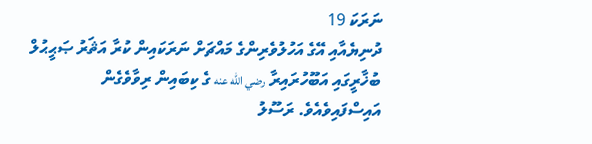ނަރަކަ 19
ދުނިޔެއާއި އޭގެ އަހުލުވެރިންގެ މައްޗަށް ނަރަކައިން ކުރާ އަޘަރު ޞަޙީޙުލް ބުޚާރީގައި އަބޫހުރައިރާ رضي الله عنه ގެ ކިބައިން ރިވާވެގެން އައިސްފައިވެއެވެ. ރަސޫލު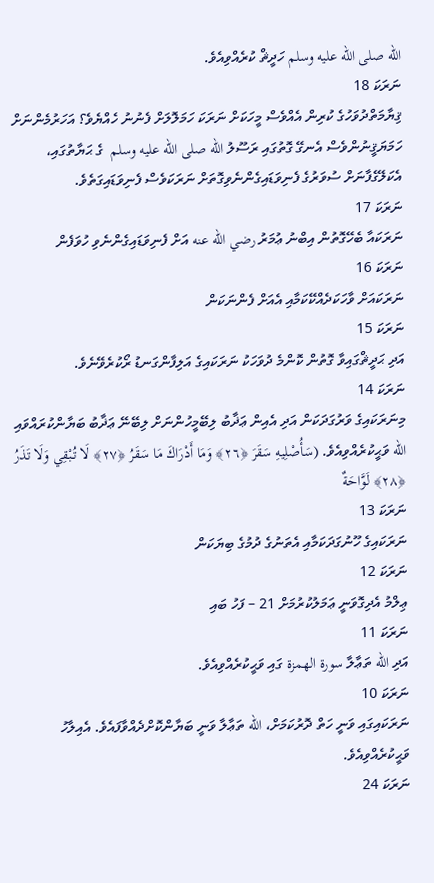الله صلى الله عليه وسلم ހަދީޘް ކުރެއްވިއެވެ.
ނަރަކަ 18
ޤިޔާމަތްދުވަހުގެ ކުރިން އެއްވެސް މީހަކަށް ނަރަކަ ހަމަލޮލަށް ފެނުނު ހެއްޔެވެ؟ އަހަރުމެންނަށް ހަމަޔަޤީނުންވެސް އެނގޭ ގޮތުގައި ރަސޫލު الله صلى الله عليه وسلم  ގެ ޙަޔާތުގައި، އެކަލޭގެފާނަށް ސުވަރުގެ ފެނިވަޑައިގެންނެވިގޮތަށް ނަރަކަވެސް ފެނިވަޑައިގަތެވެ.
ނަރަކަ 17
ނަރަކައާ ބެހޭގޮތުން އިބްނު ޢުމަރު رضي الله عنه އަށް ފެނިވަޑައިގެންނެވި ހުވަފެން
ނަރަކަ 16
ނަރަކައަށް ވާހަކަދެއްކޭކަމާއި އެއަށް ފެންނަކަން
ނަރަކަ 15
އަދި ޙަދީޘްގައިވާ ގޮތުން ކޮންމެ ދުވަހަކު ނަރަކައިގެ އަލިފާންގަނޑު ރޯކުރެވޭނެވެ.
ނަރަކަ 14
މިނަރަކައިގެ ވަރުގަދަކަން އަދި އެއިން ޢަޛާބު ލިބޭމީހުންނަށް ލިބޭނޭ ޢަޛާބު ބަޔާންކުރައްވައި الله ވަޙީކުރެއްވިއެވެ. (سَأُصْلِيهِ سَقَرَ ﴿٢٦﴾ وَمَا أَدْرَاكَ مَا سَقَرُ ﴿٢٧﴾ لَا تُبْقِي وَلَا تَذَرُ ﴿٢٨﴾ لَوَّاحَةٌ
ނަރަކަ 13
ނަރަކައިގެ ހޫނުގަދަކަމާއި އެތަނުގެ ދުމުގެ ބިޔަކަން
ނަރަކަ 12
ޢިލްމު އެދިގޮވަނީ ޢަމަލުކުރުމަށް 21 – ފަހު ބައި
ނަރަކަ 11
އަދި الله ތަޢާލާ سورة الهمزة ގައި ވަޙީކުރެއްވިއެވެ.
ނަރަކަ 10
ނަރަކައިގައި ވަނީ ހަތް ދޮރުކަމަށް، الله ތަޢާލާ ވަނީ ބަޔާންކޮށްދެއްވާފައެވެ. އެއިލާހު ވަޙީކުރެއްވިއެވެ.
ނަރަކަ 24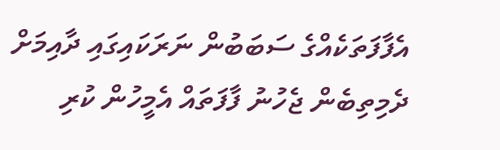އެފާފަތަކެއްގެ ސަބަބުން ނަރަކައިގައި ދާއިމަށް ދެމިތިބެން ޖެހުނު ފާފަތައް އެމީހުން ކުރި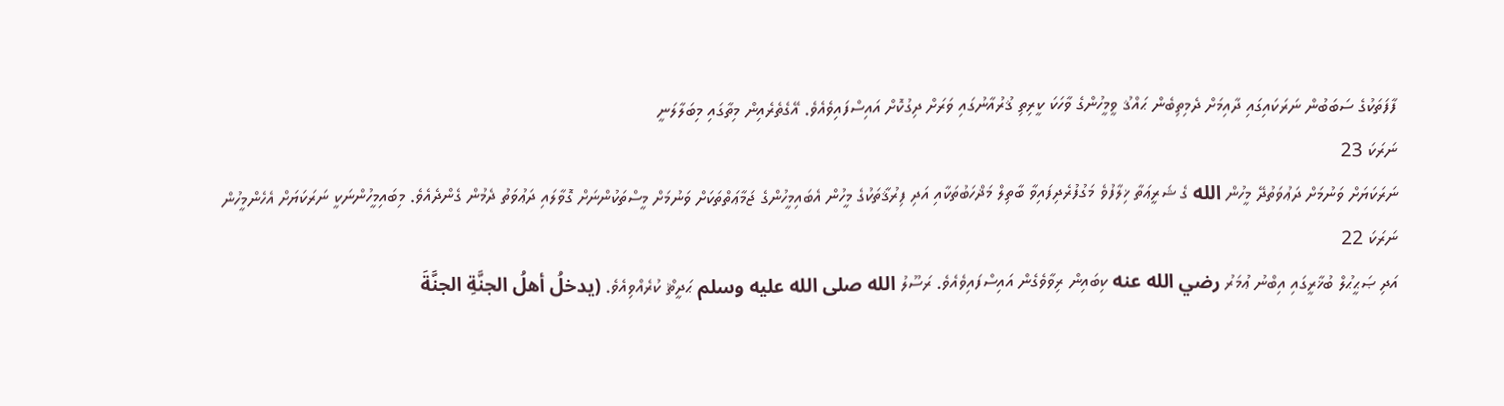ފާފަތަކުގެ ސަބަބުން ނަރަކައިގައި ދާއިމަށް ދެމިތިބެން ޙައްޤު ވީމީހުންގެ ވާހަކަ ކީރިތި ޤުރުއާނުގައި ވަރަށް ދިގުކޮށް އައިސްފައިވެއެވެ. އޭގެތެރެއިން މިތާގައި މިބަލާލަނީ
ނަރަކަ 23
ނަރަކަޔަށް ވަނުމަށް ދަޢުވަތުދޭ މީހުން الله ގެ ޝަރީޢަތާ ޚިލާފުވެ މަގުފުރެދިފައިވާ ބާތިލް މަޛްހަބުތަކާއި އަދި ފިރުޤާތަކުގެ މީހުން އެބައިމީހުންގެ ޖަމާޢަތްތަކަށް ވަނުމަށް މީސްތަކުންނަށް ގޮވާލައި ދަޢުވަތު ދެމުން ގެންދެއެވެ. މިބައިމީހުންނަކީ ނަރަކަޔަށް އެހެންމީހުން
ނަރަކަ 22
އަދި ޞަޙީޙުލް ބުޚާރީގައި އިބްނު ޢުމަރު رضي الله عنه ކިބައިން ރިވާވެގެން އައިސްފައިވެއެވެ. ރަސޫލު الله صلى الله عليه وسلم ޙަދީޘް ކުރެއްވިއެވެ. (يدخلُ أهلُ الجنَّةِ الجنَّةَ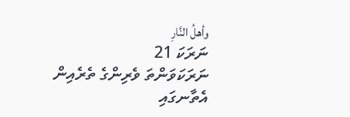وأهلُ النَّارِ
ނަރަކަ 21
ނަރަކަވަންތަ ވެރިންގެ ތެރެއިން އެތާނގައި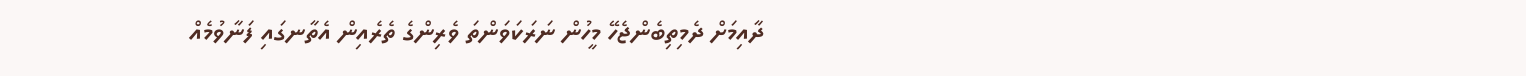ދާއިމަށް ދެމިތިބެންޖެހޭ މީހުން ނަރަކަވަންތަ ވެރިންގެ ތެރެއިން އެތާނގައި ފަނާވުމެއް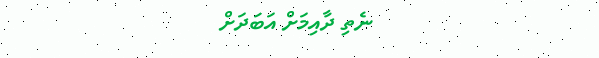ނެތި ދާއިމަށް އަބަދަށް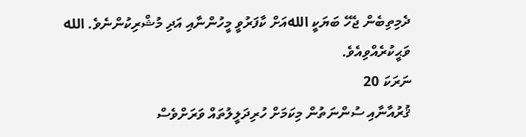ދެމިތިބެން ޖެހޭ ބަޔަކީ اللهއަށް ކާފަރުވީ މީހުންނާއި އަދި މުޝްރިކުންނެވެ. الله ވަޙީކުރެއްވިއެވެ.
ނަރަކަ 20
ޤުރުއާނާއި ސުންނަތުން މިކަމަށް ހުރިދަލީލުތައް ވަރަށްވެސް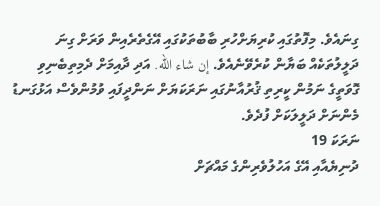ގިނައެވެ. މިފޮތުގައި ކުރިޔަށްހުރި ބާބުތަކުގައި އޭގެތެރެއިން ވަރަށް ގިނަ ދަލީލުތަކެއް ބަޔާން ކުރެވޭނެއެވެ. إن شاء الله. އަދި ދާއިމަށް ދެމިތިބެނިވި ގޮވަތީގެ ނަމުން ކީރިތި ޤުރުއާނުގައި ނަރަކަޔަށް ނަންދީފައި ވުމުންވެސް އަޅުގަނޑު މެންނަށް ދަލީލަކަށް ފުދެވެ.
ނަރަކަ 19
ދުނިޔެއާއި އޭގެ އަހުލުވެރިންގެ މައްޗަށް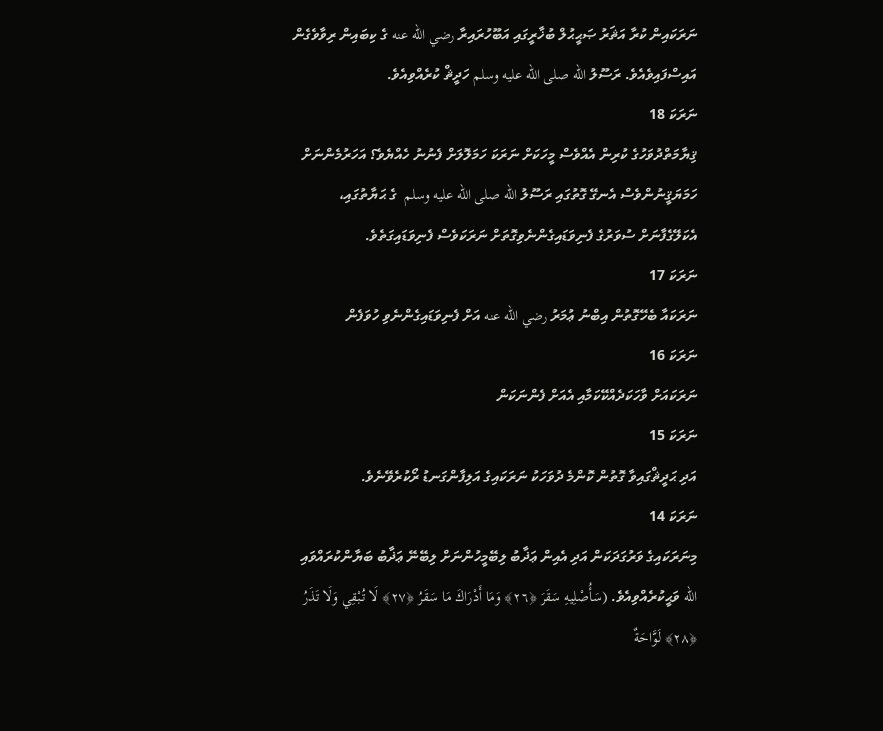ނަރަކައިން ކުރާ އަޘަރު ޞަޙީޙުލް ބުޚާރީގައި އަބޫހުރައިރާ رضي الله عنه ގެ ކިބައިން ރިވާވެގެން އައިސްފައިވެއެވެ. ރަސޫލު الله صلى الله عليه وسلم ހަދީޘް ކުރެއްވިއެވެ.
ނަރަކަ 18
ޤިޔާމަތްދުވަހުގެ ކުރިން އެއްވެސް މީހަކަށް ނަރަކަ ހަމަލޮލަށް ފެނުނު ހެއްޔެވެ؟ އަހަރުމެންނަށް ހަމަޔަޤީނުންވެސް އެނގޭ ގޮތުގައި ރަސޫލު الله صلى الله عليه وسلم  ގެ ޙަޔާތުގައި، އެކަލޭގެފާނަށް ސުވަރުގެ ފެނިވަޑައިގެންނެވިގޮތަށް ނަރަކަވެސް ފެނިވަޑައިގަތެވެ.
ނަރަކަ 17
ނަރަކައާ ބެހޭގޮތުން އިބްނު ޢުމަރު رضي الله عنه އަށް ފެނިވަޑައިގެންނެވި ހުވަފެން
ނަރަކަ 16
ނަރަކައަށް ވާހަކަދެއްކޭކަމާއި އެއަށް ފެންނަކަން
ނަރަކަ 15
އަދި ޙަދީޘްގައިވާ ގޮތުން ކޮންމެ ދުވަހަކު ނަރަކައިގެ އަލިފާންގަނޑު ރޯކުރެވޭނެވެ.
ނަރަކަ 14
މިނަރަކައިގެ ވަރުގަދަކަން އަދި އެއިން ޢަޛާބު ލިބޭމީހުންނަށް ލިބޭނޭ ޢަޛާބު ބަޔާންކުރައްވައި الله ވަޙީކުރެއްވިއެވެ. (سَأُصْلِيهِ سَقَرَ ﴿٢٦﴾ وَمَا أَدْرَاكَ مَا سَقَرُ ﴿٢٧﴾ لَا تُبْقِي وَلَا تَذَرُ ﴿٢٨﴾ لَوَّاحَةٌ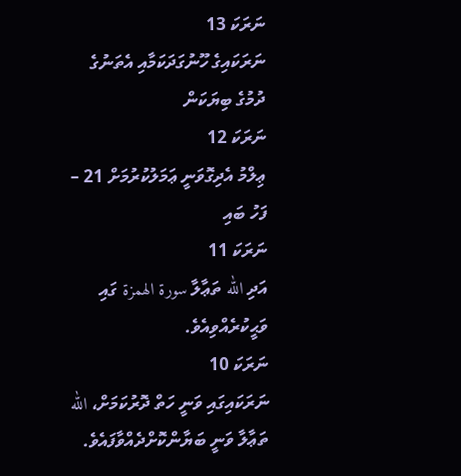ނަރަކަ 13
ނަރަކައިގެ ހޫނުގަދަކަމާއި އެތަނުގެ ދުމުގެ ބިޔަކަން
ނަރަކަ 12
ޢިލްމު އެދިގޮވަނީ ޢަމަލުކުރުމަށް 21 – ފަހު ބައި
ނަރަކަ 11
އަދި الله ތަޢާލާ سورة الهمزة ގައި ވަޙީކުރެއްވިއެވެ.
ނަރަކަ 10
ނަރަކައިގައި ވަނީ ހަތް ދޮރުކަމަށް، الله ތަޢާލާ ވަނީ ބަޔާންކޮށްދެއްވާފައެވެ.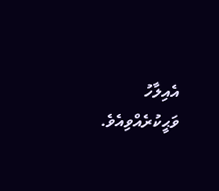އެއިލާހު ވަޙީކުރެއްވިއެވެ.